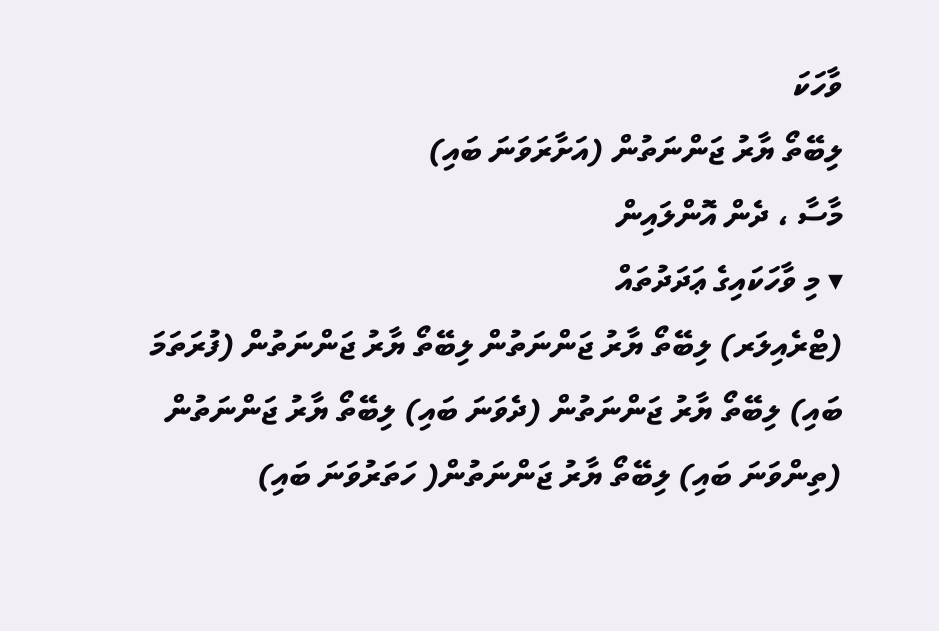ވާހަކަ
ލިބޭތޯ ޔާރު ޖަންނަތުން (އަށާރަވަނަ ބައި)
މާސާ ، ދެން އޮންލައިން
▾ މި ވާހަކައިގެ ޢަދަދުތައް
(ޓްރެއިލަރ) ލިބޭތޯ ޔާރު ޖަންނަތުން ލިބޭތޯ ޔާރު ޖަންނަތުން (ފުރަތަމަ ބައި) ލިބޭތޯ ޔާރު ޖަންނަތުން (ދެވަނަ ބައި) ލިބޭތޯ ޔާރު ޖަންނަތުން (ތިންވަނަ ބައި) ލިބޭތޯ ޔާރު ޖަންނަތުން( ހަތަރުވަނަ ބައި)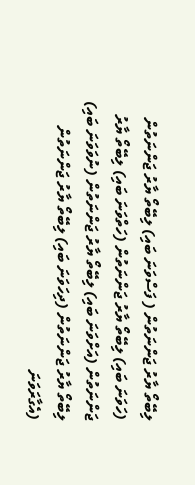ލިބޭތޯ ޔާރު ޖަންނަތުން ( ފަސްވަނަ ބައި) ލިބޭތޯ ޔާރު ޖަންނަތުން (ހަވަނަ ބައި) ލިބޭތޯ ޔާރު ޖަންނަތުން (ހަތްވަނަ ބައި) ލިބޭތޯ ޔާރު ޖަންނަތުން (އަށްވަނަ ބައި) ލިބޭތޯ ޔާރު ޖަންނަތުން (ނުވަވަނަ ބައި) ލިބޭތޯ ޔާރު ޖަންނަތުން (ދިހަވަނަ ބައި) ލިބޭތޯ ޔާރު ޖަންނަތުން (އެގާރަވަނަ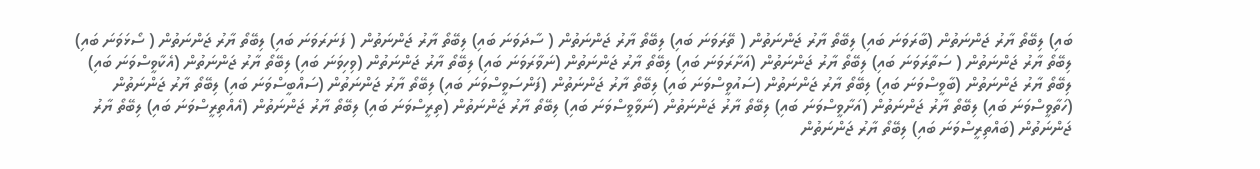ބައި) ލިބޭތޯ ޔާރު ޖަންނަތުން (ބާރަވަނަ ބައި) ލިބޭތޯ ޔާރު ޖަންނަތުން ( ތޭރަވަނަ ބައި) ލިބޭތޯ ޔާރު ޖަންނަތުން ( ސާދަވަނަ ބައި) ލިބޭތޯ ޔާރު ޖަންނަތުން ( ފަނަރަވަނަ ބައި) ލިބޭތޯ ޔާރު ޖަންނަތުން ( ސޯޅަވަނަ ބައި) ލިބޭތޯ ޔާރު ޖަންނަތުން ( ސަތާރަވަނަ ބައި) ލިބޭތޯ ޔާރު ޖަންނަތުން (އަށާރަވަނަ ބައި) ލިބޭތޯ ޔާރު ޖަންނަތުން (ނަވާރަވަނަ ބައި) ލިބޭތޯ ޔާރު ޖަންނަތުން (ވިހިވަނަ ބައި) ލިބޭތޯ ޔާރު ޖަންނަތުން (އެކާވީސްވަނަ ބައި) ލިބޭތޯ ޔާރު ޖަންނަތުން (ބާވީސްވަނަ ބައި) ލިބޭތޯ ޔާރު ޖަންނަތުން (ސައުވީސްވަނަ ބައި) ލިބޭތޯ ޔާރު ޖަންނަތުން (ފަންސަވީސްވަނަ ބައި) ލިބޭތޯ ޔާރު ޖަންނަތުން (ސައްބީސްވަނަ ބައި) ލިބޭތޯ ޔާރު ޖަންނަތުން (ހަތާވީސްވަނަ ބައި) ލިބޭތޯ ޔާރު ޖަންނަތުން (އަށާވީސްވަނަ ބައި) ލިބޭތޯ ޔާރު ޖަންނަތުން (ނަވާވީސްވަނަ ބައި) ލިބޭތޯ ޔާރު ޖަންނަތުން (ތިރީސްވަނަ ބައި) ލިބޭތޯ ޔާރު ޖަންނަތުން (އެއްތިރީސްވަނަ ބައި) ލިބޭތޯ ޔާރު ޖަންނަތުން (ބައްތިރީސްވަނަ ބައި) ލިބޭތޯ ޔާރު ޖަންނަތުން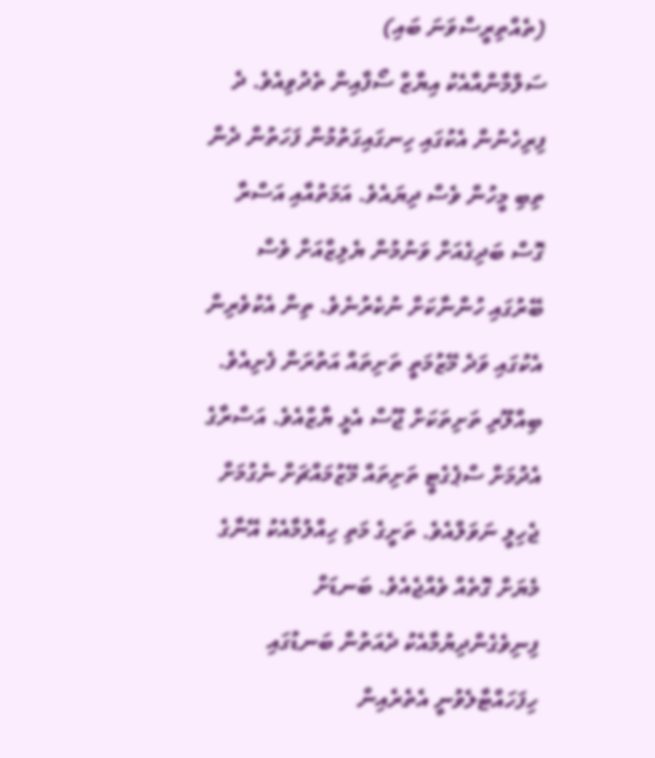(ތެއްތިރީސްވަނަ ބައި)
ސަލްމާންއާއެކު އިޔާޒް ސޯފާއިން ތެދުވިއެވެ. ދެ ފިރިހެނުން އެކުގައި ހިނގައިގަތުމުން ފަހަތުން ދެން ތިބި މީހުން ވެސް ދިޔައެވެ. އަމަތުއާއި އަސްރާ ގޮސް ބަދިގެއަށް ވަނުމުން ޔެލިޒްއަށް ވެސް ބޭރުގައި ހުންނާކަށް ނުކެރުނެވެ. ތިން އެކުވެރިން އެކުގައި ވަދެ މޭޒުމަތީ ތަށިތައް އަތުރަން ފެށިއެވެ. ބިއްލޫރި ތަށިތަކަށް ޖޫސް އެޅީ ޔާޒްއެވެ. އަސްރާގެ އެދުމަށް ސްޕެގެޓީ ތަށިތައް މޭޒުމައްޗަށް ނެގުމަށް ޖެހިލީ ނަވަލްއެވެ. ތަށީގެ މަތި ހިއްލުމާއެކު އޭނާގެ މެޔަށް ގޮތެއް ވެއްޖެއެވެ. ބަނޑަށް ފިނިވެގެންދިޔުމާއެކު ދެއަތުން ބަނޑުގައި ހިފަހައްޓާލެވުނީ އެތެރެއިން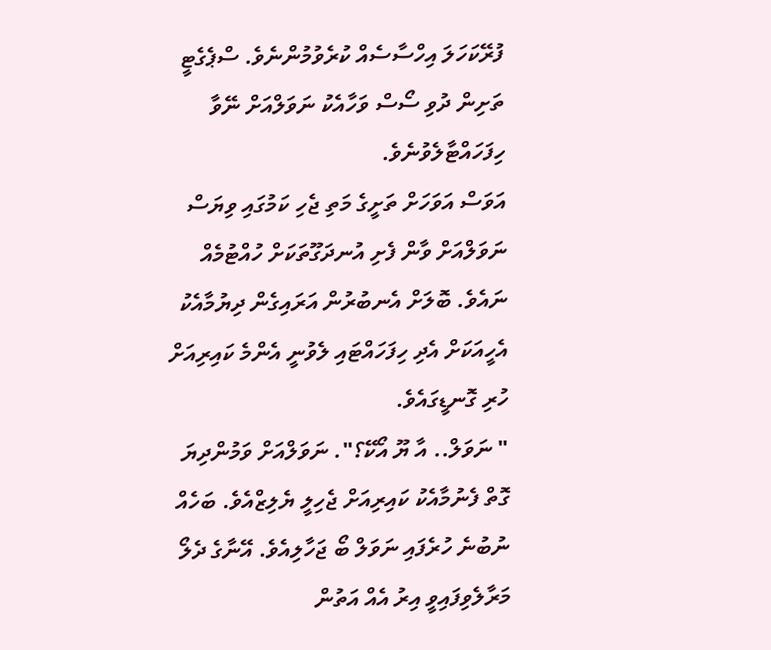ފުރޭކަހަލަ އިހްސާސެއް ކުރެވުމުންނެވެ. ސްޕެގެޓީ ތަށިން ދުވި ސޯސް ވަހާއެކު ނަވަލްއަށް ނޭވާ ހިފަހައްޓާލެވުނެވެ.
އަވަސް އަވަހަށް ތަށީގެ މަތި ޖެހި ކަމުގައި ވިޔަސް ނަވަލްއަށް ވާން ފެށި އުނދަގޫތަކަށް ހުއްޓުމެއް ނައެވެ. ބޮލަށް އެނބުރުން އަރައިގެން ދިޔުމާއެކު އެހީއަކަށް އެދި ހިފަހައްޓައި ލެވުނީ އެންމެ ކައިރިއަށް ހުރި ގޮނޑީގައެވެ.
" ނަވަލް.. އާ ޔޫ އޯކޭ؟". ނަވަލްއަށް ވަމުންދިޔަ ގޮތް ފެނުމާއެކު ކައިރިއަށް ޖެހިލީ ޔެލިޒްއެވެ. ބަހެއް ނުބުނެ ހުރެފައި ނަވަލް ބޯ ޖަހާލިއެވެ. އޭނާގެ ދެލޯ މަރާލެވިފައިވީ އިރު އެއް އަތުން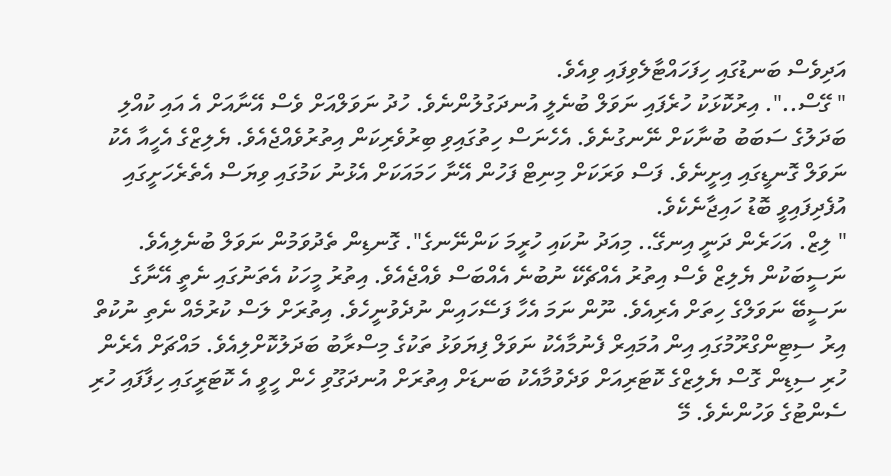އަދިވެސް ބަނޑުގައި ހިފަހައްޓާލެވިފައި ވިއެވެ.
" ގޭސް..". އިރުކޮޅަކު ހުރެފައި ނަވަލް ބުނެލީ އުނދަގުލުންނެވެ. ހުދު ނަވަލްއަށް ވެސް އޭނާއަށް އެ އައި ކުއްލި ބަދަލުގެ ސަބަބު ބުނާކަށް ނޭނގުނެވެ. އެހެނަސް ހިތުގައިވި ބިރުވެރިކަން އިތުރުވެއްޖެއެވެ. ޔެލިޒްގެ އެހީއާ އެކު ނަވަލް ގޮނޑީގައި އިށީނެވެ. ފަސް ވަރަކަށް މިނިޓް ފަހުން އޭނާ ހަމައަކަށް އެޅުނު ކަމުގައި ވިޔަސް އެތެރެހަށީގައި އުފެދިފައިވީ ބޮޑު ހައިޖާނެކެވެ.
" ލިޒް. އަހަރެން ދަނީ އިނގޭ.. މިއަދު ނުކައި ހުރީމަ ކަންނޭނގެ". ގޮނޑިން ތެދުވަމުން ނަވަލް ބުނެލިއެވެ. ނަސީބަކުން ޔެލިޒް ވެސް އިތުރު އެއްޗެކޭ ނުބުނެ އެއްބަސް ވެއްޖެއެވެ. އިތުރު މީހަކު އެތަނުގައި ނެތީ އޭނާގެ ނަސީބޭ ނަވަލްގެ ހިތަށް އެރިއެވެ. ނޫން ނަމަ އެހާ ފަސޭހައިން ނުދެވުނީހެވެ. އިތުރަށް ލަސް ކުރުމެއް ނެތި ނުކުތް އިރު ސިޓިންގްރޫމުގައި އިން އުމައިރް ފެނުމާއެކު ނަވަލް ފިޔަވަޅު ތަކުގެ މިސްރާބު ބަދަލުކޮށްލިއެވެ. މައްޗަށް އެރެން ހުރި ސިޑިން ގޮސް ޔެލިޒްގެ ކޮޓަރިއަށް ވަދެވުމާއެކު ބަނޑަށް އިތުރަށް އުނދަގޫވި ހެން ހީވީ އެ ކޮޓަރީގައި ހިފާފައި ހުރި ސެންޓުގެ ވަހުންނެވެ. މޭ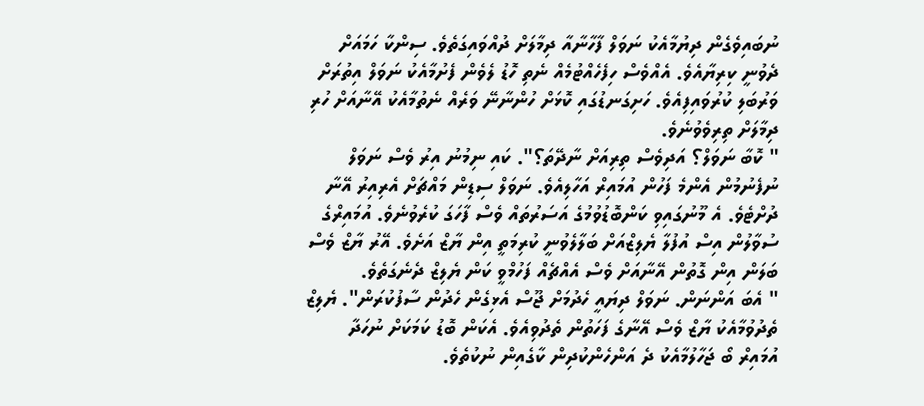ނުބައިވެގެން ދިޔުމާއެކު ނަވަލް ފާހާނާއާ ދިމާލަށް ދުއްވައިގަތެވެ. ސިންކާ ހަމައަށް ދެވުނީ ކިރިޔާއެވެ. އެއްވެސް ހިފެހެއްޓުމެއް ނެތި ހޮޑު ލެވެން ފެށުމާއެކު ނަވަލް އިތުރަށް ވަރުބަލި ކުރުވައިފިއެވެ. ހަށިގަނޑުގައި ކޮޅަށް ހުންނާނޭ ވަރެއް ނެތުމާއެކު އޭނާއަށް ހުރި ދިމާލަށް ތިރިވެވުނެވެ.
" ކޮބާ ނަވަލް؟ އަދިވެސް ތިރިއަށް ނާދޭތަ؟". ކައި ނިމުނު އިރު ވެސް ނަވަލް ނުފެނުމުން އެންމެ ފަހުން އުމައިރް އަހާލިއެވެ. ނަވަލް ސިޑިން މައްޗަށް އެރިއިރު އޭނާ ދުށްޓެވެ. އެ މޫނުގައިވި ކަންބޮޑުވުމުގެ އަސަރުތައް ވެސް ފާހަގަ ކުރެވުނެވެ. އުމައިރްގެ ސުވާލުން އިސް އުފުލާ ޔެލިޒްއަށް ބަލާލެވުނީ ކުރިމަތީ އިން ޔާޒް އަށެވެ. އޭރު ޔާޒް ވެސް ބަލަން އިން ގޮތުން އޭނާއަށް ވެސް އެއްޗެއް ފަހުމްވީ ކަން ޔެލިޒް ދެނެގަތެވެ.
" އެބަ އަންނަން. ނަވަލް ދިޔައީ ހެދުމަށް ޖޫސް އެޅިގެން ހެދުން ސާފުކުރަން". ޔެލިޒް ތެދުވުމާއެކު ޔާޒް ވެސް އޭނާގެ ފަހަތުން ތެދުވިއެވެ. އެކަން ބޮޑު ކަމަކަށް ނުހަދާ އުމައިރް ބޯ ޖަހާލުމާއެކު ދެ އަންހެންކުދިން ކާގެއިން ނުކުތެވެ.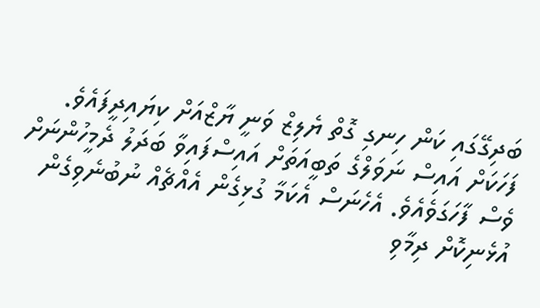ބަދިގޭގައި ކަން ހިނގި ގޮތް ޔެލިޒް ވަނީ ޔާޒްއަށް ކިޔައިދީފައެވެ. ފަހަކަށް އައިސް ނަވަލްގެ ތަބީއަތަށް އައިސްފައިވާ ބަދަލު ދެމީހުންނަށް ވެސް ފާހަގަވެއެވެ. އެހެނަސް އެކަމާ ގުޅިގެން އެއްޗެއް ނުބުނެވިގެން އުޅެނިކޮށް ދިމާވި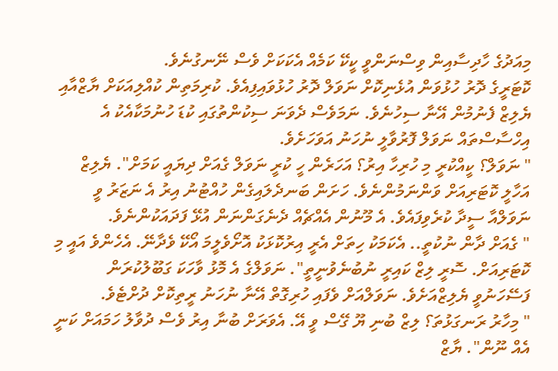މިއަދުގެ ހާދިސާއިން ވިސްނަންވީ ކީކޭ ކަމެއް އެކަކަށް ވެސް ނޭނގުނެވެ.
ކޮޓަރީގެ ދޮރު ހުޅުވަން އުޅެނިކޮށް ނަވަލް ދޮރު ހުޅުވައިފިއެވެ. ކުރިމަތިން ކުއްލިއަކަށް ޔާޒްއާއި ޔެލިޒް ފެނުމުން އޭނާ ސިހުނެވެ. ނަމަވެސް ދެވަނަ ސިކުންތުގައި ކުޑަ ހުނުމަކާއެކު އެ އިހްސާސްތައް ނަވަލް ފޮރުވާލީ ނުހަނު އަވަހަށެވެ.
" ނަވަލް؟ ކީއްކުރީ މި ހުރިހާ އިރު؟ އަހަރެން ހީ ކުރީ ނަވަލް ގެއަށް ދިޔައީ ކަމަށް". ޔެލިޒް އަހާލީ ކޮޓަރިއަށް ވަންނަމުންނެވެ. ހަށަން ބަނދެލައިގެން ހުއްޓުނު އިރު އެ ނަޒަރު ވީ ނަވަލްއާ ސީދާ ކުރެވިފައެވެ. އެ މޫނުން އެއްޗެއް ދެނެގަންނަން އުޅޭ ފަދައަކުންނެވެ.
" ގެއަށް ދާން ނުކުތީ.. އެކަމަކު ހިތަށް އެރީ އިރުކޮޅަކު އޮށޯވެލީމަ އޯކޭ ވެދާނޭ. އެހެންވެ އައީ މި ކޮޓަރިއަށް. ސޮރީ ލިޒް ކައިރީ ނުބުނެވުނީތީ". ނަވަލްގެ އެ މޮޅު ވާހަކަ ގަބޫލުކުރަން ފަސޭހަނުވީ ޔެލިޒްއަށެވެ. ނަވަލްއަށް ވެފައި ހުރިގޮތް އޭނާ ނުހަނު ރީތިކޮށް ދުށްޓެވެ.
" މިހާރު ރަނގަޅުތަ؟ ލިޒް ބުނި ޔޫ ގޭސް ވީ އޭ. އެވަރަށް ބުނާ އިރު ވެސް ދުވާލު ހަމައަށް ކަނީ އެއް ނޫން". ޔާޒް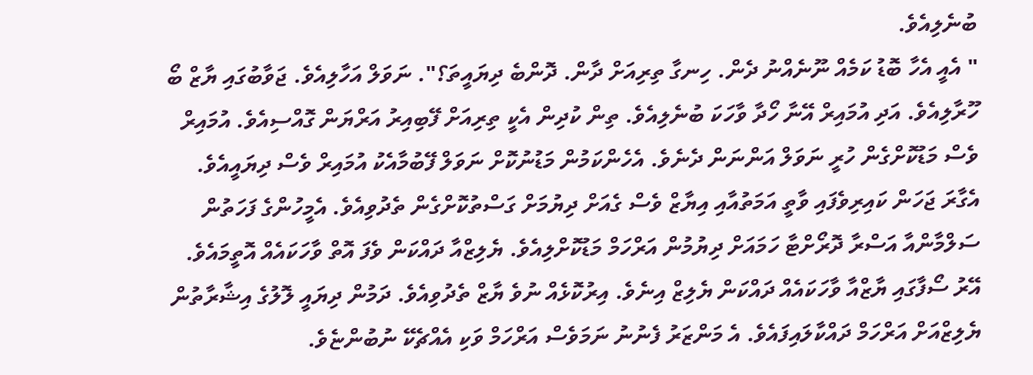ބުނެލިއެވެ.
" އެއީ އެހާ ބޮޑު ކަމެއް ނޫނެއްނު ދެން. ހިނގާ ތިރިއަށް ދާން. ދޮންބެ ދިޔައީތަ؟". ނަވަލް އަހާލިއެވެ. ޖަވާބުގައި ޔާޒް ބޯ ހޫރާލިއެވެ. އަދި އުމައިރް އޭނާ ހޯދާ ވާހަކަ ބުނެލިއެވެ. ތިން ކުދިން އެކީ ތިރިއަށް ފޭބިއިރު އަރްޔަން ގޮއްސިއެވެ. އުމައިރް ވެސް މަޑުކޮށްގެން ހުރީ ނަވަލް އަންނަން ދެނެވެ. އެހެންކަމުން މަޑުނުކޮށް ނަވަލް ފޭބުމާއެކު އުމައިރް ވެސް ދިޔައީއެވެ.
އެގާރަ ޖަހަން ކައިރިވެފައި ވާތީ އަމަތުއާއި އިޔާޒް ވެސް ގެއަށް ދިޔުމަށް ގަސްތުކޮށްގެން ތެދުވިއެވެ. އެމީހުންގެ ފަހަތުން ސަލްމާންއާ އަސްރާ ދޮރޯށްޓާ ހަމައަށް ދިޔުމުން އަރްހަމް މަޑުކޮށްލިއެވެ. ޔެލިޒްއާ ދައްކަން ވެފަ އޮތް ވާހަކައެއް އޮތީމައެވެ. އޭރު ސޯފާގައި ޔާޒްއާ ވާހަކައެއް ދައްކަން ޔެލިޒް އިނެވެ. އިރުކޮޅެއް ނުވެ ޔާޒް ތެދުވިއެވެ. ދަމުން ދިޔައީ ލޮލުގެ އިޝާރާތުން ޔެލިޒްއަށް އަރްހަމް ދައްކާލައިފައެވެ. އެ މަންޒަރު ފެނުނު ނަމަވެސް އަރްހަމް ވަކި އެއްޗެކޭ ނުބުންޏެވެ.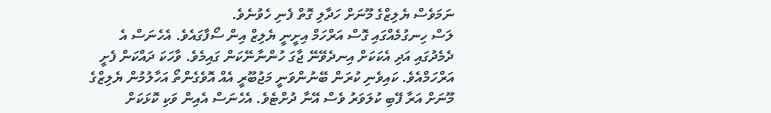ނަމަވެސް ޔެލިޒްގެ މޫނަށް ހަދާލި ގޮތް ފެނި ހެވުނެވެ.
ލަސް ހިނގުމެއްގައި ގޮސް އަރްހަމް އިށީނީ ޔެލިޒް އިން ސޯފާގައެވެ. އެހެނަސް އެ ދެމެދުގައި އަދި އެކަކަށް އިނދެވޭނޭ ޖާގަ ހުންނާނޭކަން ގައިމެވެ. ވާހަކަ ދައްކަން ފެށީ އަރްހަމްއެވެ. ކައިވެނި ކުރަން ބޭނުންވަނީ މަޖުބޫރީ އެއް އޮވެގެންތޯ އަހާލުމުން ޔެލިޒްގެ މޫނަށް އަރާ ފޭބި ކުލަވަރު ވެސް އޭނާ ދުށްޓެވެ. އެހެނަސް އެއިން ވަކި ކޮޅަކަށް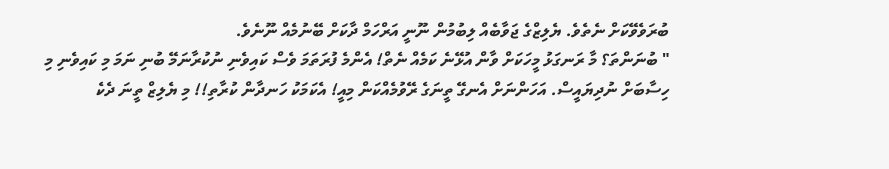ބުރަވެވޭކަށް ނެތެވެ. ޔެލިޒްގެ ޖަވާބެއް ލިބުމުން ނޫނީ އަރްހަމް ދާކަށް ބޭނުމެއް ނޫނެވެ.
" ބުނަންތަ؟ މާ ރަނގަޅު މީހަކަށް ވާން އުޅޭނެ ކަމެއް ނެތް! އެންމެ ފުރަތަމަ ވެސް ކައިވެނި ނުކުރާނަމޭ ބުނި ނަމަ މި ކައިވެނި މި ހިސާބަށް ނުދިޔައީސް. އަހަންނަށް އެނގޭ ތީނަގެ ރޭވުމެއްކަން މިއީ! އެކަމަކު ހަނދާން ކުރާތި!! މި ޔެލިޒް ތީނަ ދެކެ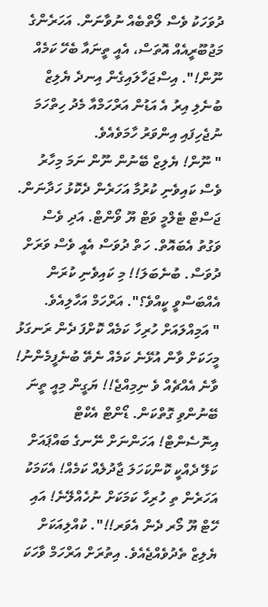ދުވަހަކު ވެސް ލޯތްބެއް ނުވާނަން. އަހަރެންގެ މަޖުބޫރީއެއް އޮތަސް، އެއީ ތީނައާ ބެހޭ ކަމެއް ނޫން!". އިސްޖަހާލައިގެން އިނދެ ޔެލިޒް ބުނެލި އިރު އެ އަޑުން އަރްހަމްއާ މެދު ހިތްހަމަ ނުޖެހިފައި އިންވަރު ހާމަވެއެވެ.
" ނޫން! ޔެލިޒް ބޭނުން ނޫން ނަމަ މިހާރު ވެސް ކައިވެނި ކުރުމާ އަހަރެން ދެކޮޅު ހަދާނަން. ޖަސްޓް ޓެލްމީ ވަޓް ޔޫ ވޯންޓް. އަދި ވެސް ވަގުތު އެބައޮތް. ހަތް ދުވަސް އެއީ ވެސް ވަރަށް ދުވަސް. ބުނެބަލަ!! މި ކައިވެނި ކުރަން އެއްބަސްވީ ކީއްވެ؟". އަރްހަމް އަހާލިއެވެ.
" އަމިއްލައަށް ހުރިހާ ކަމެއް ކޮށްފަ ދެން ރަނގަޅު މީހަކަށް ވާން އުޅޭނެ ކަމެއް ނެތޭ ބުނެފީމެންނު! ވާނެ އެއްޗެއް ވެ ނިމިއްޖެ!! ޔަގީން މިއީ ތީނަ ބޭނުންވި ގޮތްކަން. ޑޯންޓް އެކްޓް އިނޮސެންޓް! އަހަންނަށް ނޭނގެ ބައްޕައަށް ކަލޭ ދެއްކީ ކޮންކަހަލަ ޖާދުލެއް ކަމެއް! އެކަމަކު އަހަރެން ތި ހުރިހާ ކަމަކަށް ނުހެއްލޭނެ! އައި ހޭޓް ޔޫ މޯރ ދެން އެވަރ!!". ކުއްލިއަކަށް ޔެލިޒް ތެދުވެއްޖެއެވެ. އިތުރަށް އަރްހަމް ވާހަކަ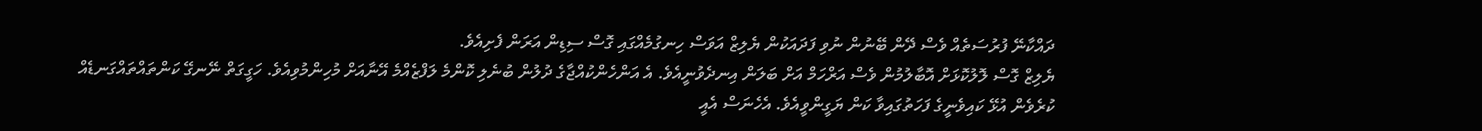ދައްކާނޭ ފުރުސަތެއް ވެސް ދޭން ބޭނުން ނުވި ފަދައަކުން ޔެލިޒް އަވަސް ހިނގުމެއްގައި ގޮސް ސިޑިން އަރަން ފެށިއެވެ.
ޔެލިޒް ގޮސް ލޮލުކޮޅަށް އޮބާލުމުން ވެސް އަރްހަމް އަށް ބަލަން އިނދެވުނީއެވެ. އެ އަންހެންކުއްޖާގެ ދުލުން ބުނެލި ކޮންމެ ލަފްޒެއްމެ އޭނާއަށް މުހިންމުވިއެވެ. ހަގީގަތް ނޭނގޭ ކަންތައްތައްގަނޑެއް ކުރެވެން އުޅޭ ކައިވެނީގެ ފަހަތުގައިވާ ކަން ޔަގީންވީއެވެ. އެހެނަސް އެއީ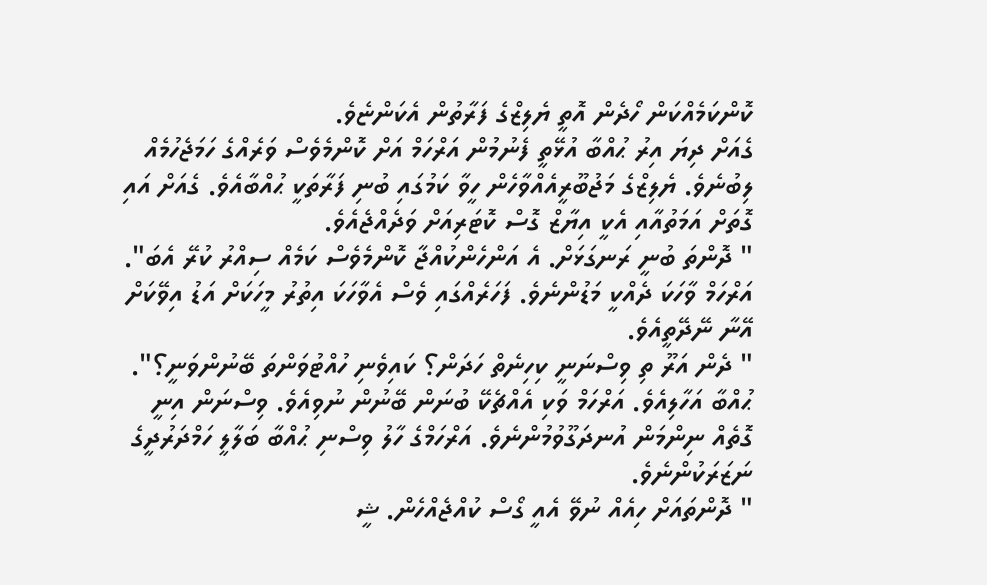ކޮންކަމެއްކަން ހޯދެން އޮތީ ޔެލިޒްގެ ފަރާތުން އެކަންޏެވެ.
ގެއަށް ދިޔަ އިރު ޙުއްބާ އުޅޭތީ ފެނުމުން އަރްހަމް އަށް ކޮންމެވެސް ވަރެއްގެ ހަމަޖެހުމެއް ލިބުނެވެ. ޔެލިޒްގެ މަޖުބޫރީއެއްވާހެން ހީވާ ކަމުގައި ބުނި ފަރާތަކީ ޙުއްބާއެވެ. ގެއަށް އައި ގޮތަށް އަމަތުއާއި އެކީ އިޔާޒް ގޮސް ކޮޓަރިއަށް ވަދެއްޖެއެވެ.
" ދޮންތަ ބުނީ ރަނގަޅަށް. އެ އަންހެންކުއްޖާ ކޮންމެވެސް ކަމެއް ސިއްރު ކުރޭ އެބަ". އަރްހަމް ވާހަކަ ދެއްކީ މަޑުންނެވެ. ފަހަރެއްގައި ވެސް އެވާހަކަ އިތުރު މީހަކަށް އަޑު އިވޭކަށް އޭނާ ނޭދޭތީއެވެ.
" ދެން އަރޫ ތި ވިސްނަނީ ކިހިނެތް ހަދަން؟ ކައިވެނި ހުއްޓުވަންތަ ބޭނުންވަނީ؟". ޙުއްބާ އަހާލިއެވެ. އަރްހަމް ވަކި އެއްޗެކޭ ބުނަން ބޭނުން ނުވިއެވެ. ވިސްނަން އިނީ ގޮތެއް ނިންމަން އުނދަގޫވުމުންނެވެ. އަރްހަމްގެ ހާލު ވިސްނި ޙުއްބާ ބަލާލީ ހަމްދަރުދީގެ ނަޒަރަކުންނެވެ.
" ދޮންތައަށް ހިއެއް ނުވޭ އެއީ ގޯސް ކުއްޖެއްހެން. ޝީ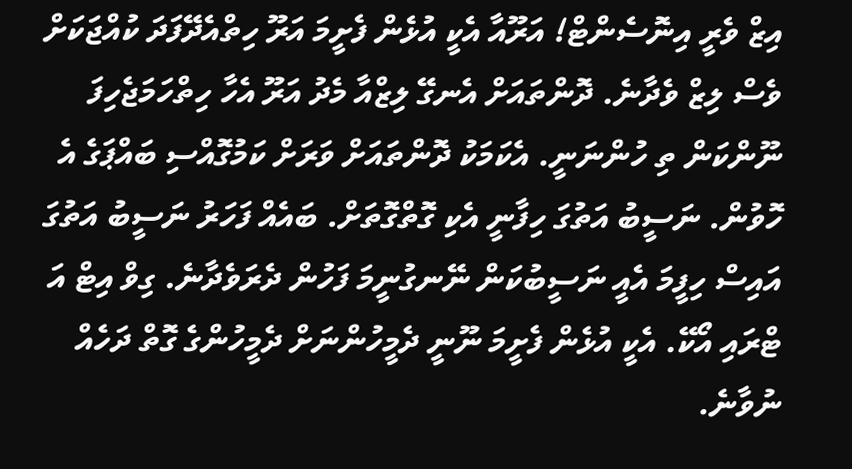އިޒް ވެރީ އިނޮސެންޓް! އަރޫއާ އެކީ އުޅެން ފެށީމަ އަރޫ ހިތްއެދޭފަދަ ކުއްޖަކަށް ވެސް ލިޒް ވެދާނެ. ދޮންތައަށް އެނގޭ ލިޒްއާ މެދު އަރޫ އެހާ ހިތްހަމަޖެހިފަ ނޫންކަން ތި ހުންނަނީ. އެކަމަކު ދޮންތައަށް ވަރަށް ކަމުގޮއްސި ބައްޕަގެ އެ ހޮވުން. ނަސީބު އަތުގަ ހިފާނީ އެކި ގޮތްގޮތަށް. ބައެއް ފަހަރު ނަސީބު އަތުގަ އައިސް ހިފީމަ އެއީ ނަސީބުކަން ނޭނގުނީމަ ފަހުން ދެރަވެދާނެ. ގިވް އިޓް އަ ޓްރައި އޯކޭ. އެކީ އުޅެން ފެށީމަ ނޫނީ ދެމީހުންނަށް ދެމީހުންގެ ގޮތް ދަހެއް ނުވާނެ.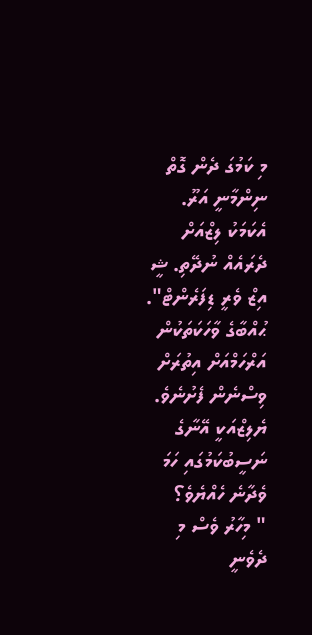މި ކަމުގަ ދެން ގޮތް ނިންމާނީ އަރޫ. އެކަމަކު ލިޒްއަށް ދެރައެއް ނުދޭތި. ޝީ އިޒް ވެރީ ޑިފަރެންޓް". ޙުއްބާގެ ވާހަކަތަކުން އަރްހަމްއަށް އިތުރަށް ވިސްނެން ފެށުނެވެ. ޔެލިޒްއަކީ އޭނާގެ ނަސީބުކަމުގައި ހަމަ ވެދާނެ ހެއްޔެވެ؟
" މިހާރު ވެސް މި ދެވެނީ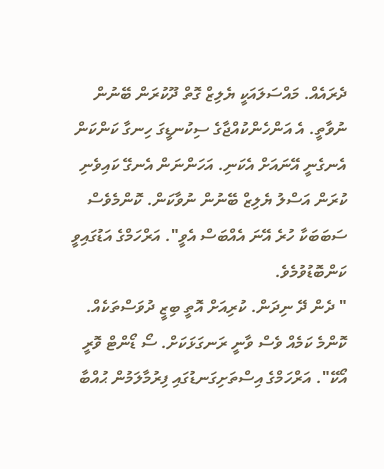ދެރައެއް. މައްސަލައަކީ ޔެލިޒް ގޮތް ދޫކުރަން ބޭނުން ނުވާތީ. އެ އަންހެންކުއްޖާގެ ސިކުނޑީގަ ހިނގާ ކަންކަން އެނގެނީ އޭނައަށް އެކަނި. އަހަންނަން އެނގޭ ކައިވެނި ކުރަން އަސްލު ޔެލިޒް ބޭނުން ނުވާކަން. ކޮންމެވެސް ސަބަބަކާ ހުރެ އޭނަ އެއްބަސް އެވީ". އަރްހަމްގެ އަޑުގައިވީ ކަންބޮޑުވުމެވެ.
" ދެން ދޭ ނިދަން. ކުރިއަށް އޮތީ ބިޒީ ދުވަސްތަކެއް. ކޮންމެ ކަމެއް ވެސް ވާނީ ރަނގަޅަކަށް. ސޯ ޑޯންޓް ވޮރީ އޯކޭ". އަރްހަމްގެ އިސްތަށިގަނޑުގައި ފިރުމާލަމުން ޙުއްބާ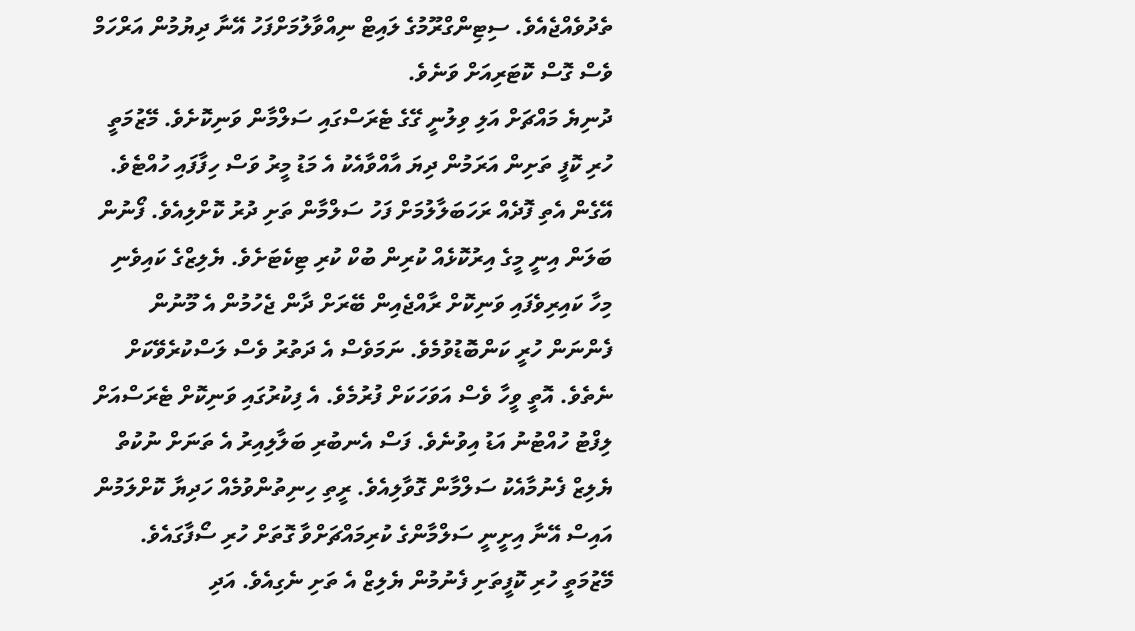ތެދުވެއްޖެއެވެ. ސިޓިންގްރޫމުގެ ލައިޓް ނިއްވާލުމަށްފަހު އޭނާ ދިޔުމުން އަރްހަމް ވެސް ގޮސް ކޮޓަރިއަށް ވަނެވެ.
ދުނިޔެ މައްޗަށް އަލި ވިލުނީ ގޭގެ ޓެރަސްގައި ސަލްމާން ވަނިކޮށެވެ. މޭޒުމަތީ ހުރި ކޮފީ ތަށިން އަރަމުން ދިޔަ އާއްވާއެކު އެ މަޑު މީރު ވަސް ހިފާފައި ހުއްޓެވެ. އޭގެން އެތި ފޮދެއް ރަހަބަލާލުމަށް ފަހު ސަލްމާން ތަށި ދުރު ކޮށްލިއެވެ. ފޯނުން ބަލަން އިނީ މީގެ އިރުކޮޅެއް ކުރިން ބުކް ކުރި ޓިކެޓަށެވެ. ޔެލިޒްގެ ކައިވެނި މިހާ ކައިރިވެފައި ވަނިކޮށް ރާއްޖެއިން ބޭރަށް ދާން ޖެހުމުން އެ މޫނުން ފެންނަން ހުރީ ކަންބޮޑުވުމެވެ. ނަމަވެސް އެ ދަތުރު ވެސް ލަސްކުރެވޭކަށް ނެތެވެ. އޮތީ ވީހާ ވެސް އަވަހަކަށް ފުރުމެވެ. އެ ފިކުރުގައި ވަނިކޮށް ޓެރަސްއަށް ލިފްޓު ހުއްޓުނު އަޑު އިވުނެވެ. ފަސް އެނބުރި ބަލާލިއިރު އެ ތަނަށް ނުކުތް ޔެލިޒް ފެނުމާއެކު ސަލްމާން ގޮވާލިއެވެ. ރީތި ހިނިތުންވުމެއް ހަދިޔާ ކޮށްލަމުން އައިސް އޭނާ އިށީނީ ސަލްމާންގެ ކުރިމައްޗަށްވާ ގޮތަށް ހުރި ސޯފާގައެވެ. މޭޒުމަތީ ހުރި ކޮފީތަށި ފެނުމުން ޔެލިޒް އެ ތަށި ނެގިއެވެ. އަދި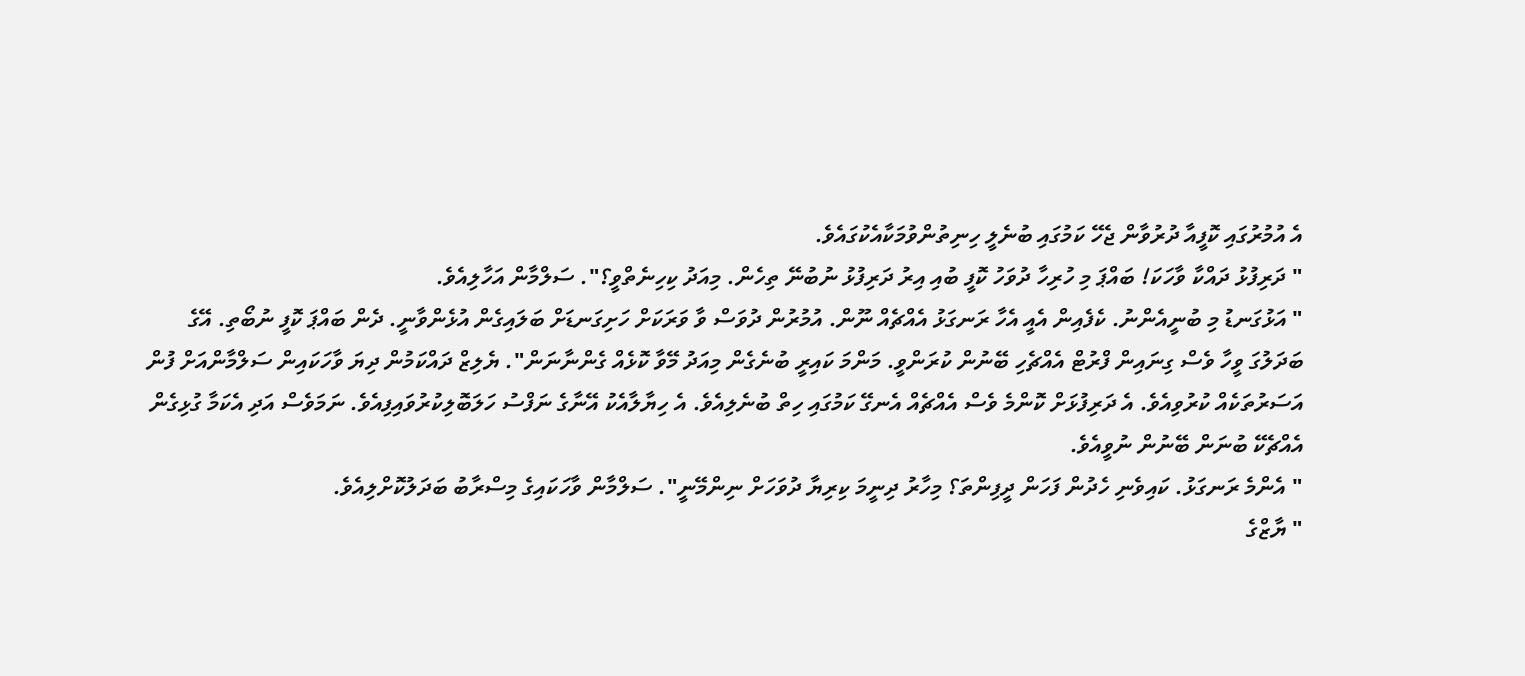އެ އުމުރުގައި ކޮފީއާ ދުރުވާން ޖެހޭ ކަމުގައި ބުނެލީ ހިނިތުންވުމަކާއެކުގައެވެ.
" ދަރިފުޅު ދައްކާ ވާހަކަ! ބައްޕަ މި ހުރިހާ ދުވަހު ކޮފީ ބުއި އިރު ދަރިފުޅު ނުބުނޭ ތިހެން. މިއަދު ކިހިނެތްވީ؟". ސަލްމާން އަހާލިއެވެ.
" އަޅުގަނޑު މި ބުނީއެންނު. ކެފެއިން އެއީ އެހާ ރަނގަޅު އެއްޗެއް ނޫން. އުމުރުން ދުވަސް ވާ ވަރަކަށް ހަށިގަނޑަށް ބަލައިގެން އުޅެންވާނީ. ދެން ބައްޕަ ކޮފީ ނުބޯތި. އޭގެ ބަދަލުގަ ވީހާ ވެސް ގިނައިން ފްރުޓް އެއްޗެހި ބޭނުން ކުރަންވީ. މަންމަ ކައިރީ ބުނެގެން މިއަދު މޭވާ ކޮޅެއް ގެންނާނަން". ޔެލިޒް ދައްކަމުން ދިޔަ ވާހަކައިން ސަލްމާންއަށް ފުން އަސަރުތަކެއް ކުރުވިއެވެ. އެ ދަރިފުޅަށް ކޮންމެ ވެސް އެއްޗެއް އެނގޭ ކަމުގައި ހިތް ބުނެލިއެވެ. އެ ހިޔާލާއެކު އޭނާގެ ނަފްސު ހަލަބޮލިކުރުވައިފިއެވެ. ނަމަވެސް އަދި އެކަމާ ގުޅިގެން އެއްޗެކޭ ބުނަން ބޭނުން ނުވީއެވެ.
" އެންމެ ރަނގަޅު. ކައިވެނި ހެދުން ފަހަން ދީފިންތަ؟ މިހާރު ދިނީމަ ކިރިޔާ ދުވަހަށް ނިންމޭނީ". ސަލްމާން ވާހަކައިގެ މިސްރާބު ބަދަލުކޮށްލިއެވެ.
" ޔާޒްގެ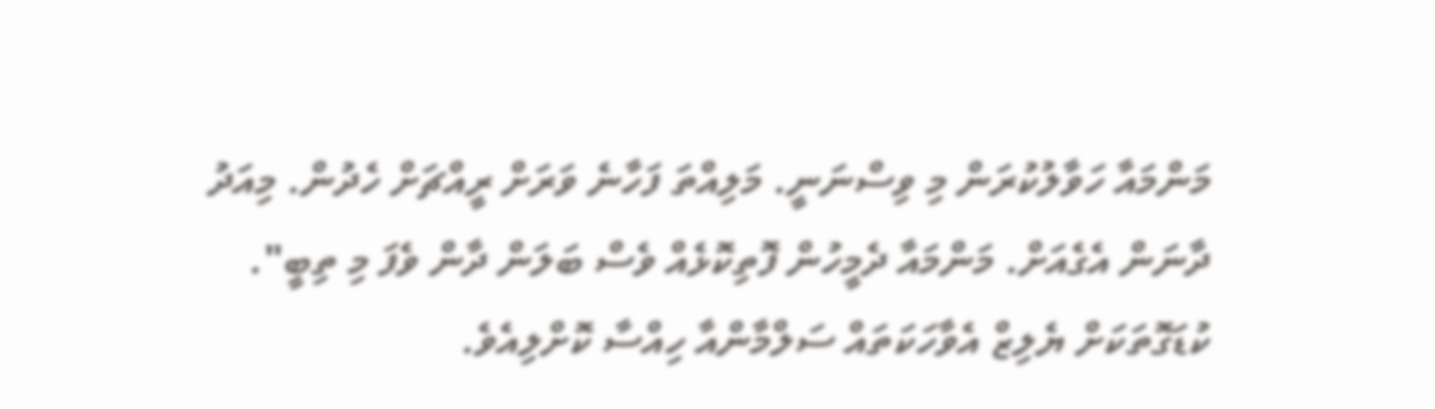މަންމައާ ހަވާލުކުރަން މި ވިސްނަނީ. މަލިއްތަ ފަހާނެ ވަރަށް ރީއްޗަށް ހެދުން. މިއަދު ދާނަން އެގެއަށް. މަންމައާ ދެމީހުން ފޮތިކޮޅެއް ވެސް ބަލަން ދާން ވެފަ މި ތިބީ". ކުޑަގޮތަކަށް ޔެލިޒް އެވާހަކަތައް ސަލްމާންއާ ހިއްސާ ކޮށްލިއެވެ.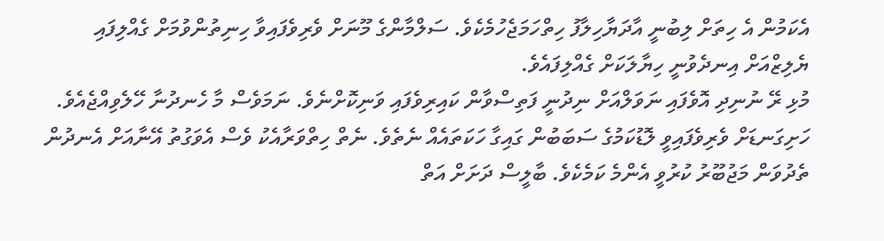އެކަމުން އެ ހިތަށް ލިބުނީ އާދަޔާހިލާފު ހިތްހަމަޖެހުމެކެވެ. ސަލްމާންގެ މޫނަށް ވެރިވެފައިވާ ހިނިތުންވުމަށް ގެއްލިފައި ޔެލިޒްއަށް އިނދެވުނީ ހިޔާލަކަށް ގެއްލިފައެވެ.
މުޅި ރޭ ނުނިދި އޮވެފައި ނަވަލްއަށް ނިދުނީ ފަތިސްވާން ކައިރިވެފައި ވަނިކޮށްނެވެ. ނަމަވެސް މާ ހެނދުނާ ހޭލެވިއްޖެއެވެ. ހަށިގަނޑަށް ވެރިވެފައިވީ ލޮޑުކަމުގެ ސަބަބުން ގައިގާ ހަކަތައެއް ނެތެވެ. ނެތް ހިތްވަރާއެކު ވެސް އެވަގުތު އޭނާއަށް އެނދުން ތެދުވަން މަޖުބޫރު ކުރުވީ އެންމެ ކަމެކެވެ. ބާލީސް ދަށަށް އަތް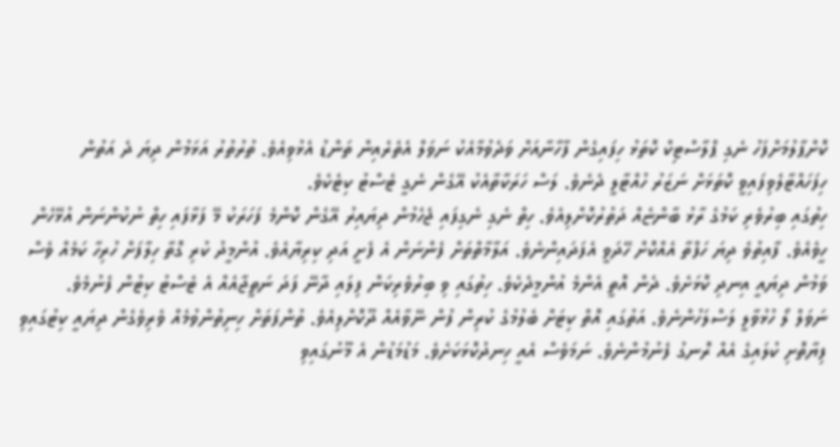ކޮށްޕާލުމަށްފަހު ނެގި ޕްލާސްޓިކް ކޮތަޅު ހިފައިގެން ފާހާނާއަށް ވަދެވުމާއެކު ނަވަލް އެތެރެއިން ތަންޑު އެޅުވިއެވެ. ތުރުތުރު އަޅަމުން ދިޔަ ދެ އަތުން ހިފަހައްޓާލެވިފައިވީ ކޮތަޅަށް ނަޒަރު ހުއްޓާލީ ދެނެވެ. ލަސް ހަރަކާތާއެކު އޭގެން ނެގީ ޓެސްޓު ކިޓެކެވެ.
ހިތުގައި ބިރުވެރި ކަމުގެ ރާޅު ބާންޏެއް ދަތުރުކޮށްލިއެވެ. ހިތް ނެގި ނެގިފައި ޖެހެމުން ދިޔައިރު އޭގެން ކޮންމެ ފަހަރަކު މޭ ފަޅާފައި ހިތް ނުކުންނަން އުޅޭހެން ހީވެއެވެ. ފާއިތުވެ ދިޔަ ހަފްތާ އެއްކޮށް ހޭދަވީ އެފަދައިންނެވެ. އަލާމާތްތަށް ފެންނަން އެ ފެށީ އަދި ކިރިޔާއެވެ. އުންމީދު ކުރި ގޮތާ ހިލާފަށް ހުރިހާ ކަމެއް ވެސް ވަމުން ދިޔައީ އިނދި ކޮޅަށެވެ. ދެން އޮތީ އެންމެ އުންމީދެކެވެ. ހިތުގައި ވި ބިރުވެރިކަން ފިލައި ދާނޭ ފަދަ ނަތީޖާއެއް އެ ޓެސްޓު ކިޓުން ފެނުމެވެ.
ނަވަލް ލޯ ހުޅުވާލީ ލަސްލަހުންނެވެ. އަތުގައި އޮތް ކިޓަށް ބެލުމުގެ ކުރިން ފުން ނޭވާއެއް ދޫކޮށްލިއެވެ. ތުންފަތަށް ހިނިތުންވުމެއް ވެރިވެގެން ދިޔައީ ކިޓުގައިވި ފިޔާތޮށި ކުލައިގެ އެއް ރޮނގު ފެނުމުންނެވެ. ނަމަވެސް އެއީ ހިނދުކޮޅަކަށެވެ. މަޑުމަޑުން އެ މޫނުގައިވި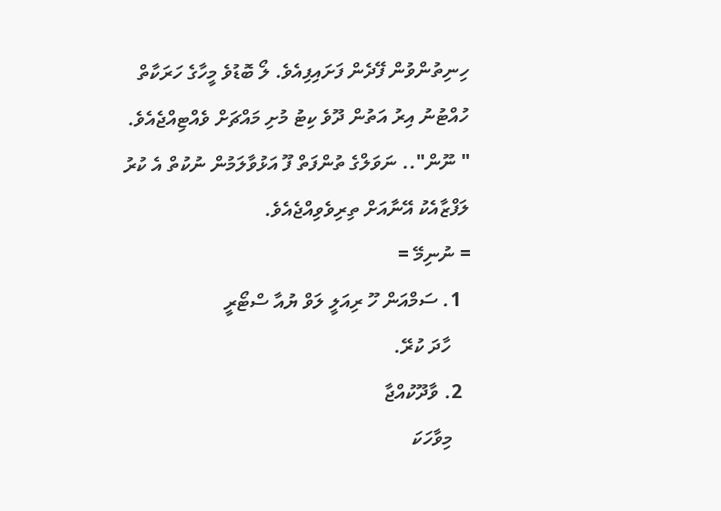ހިނިތުންވުން ފޭދެން ފަށައިފިއެވެ. ލޯ ބޮޑުވެ މީހާގެ ހަރަކާތް ހުއްޓުނު އިރު އަތުން ދޫވެ ކިޓު މުށި މައްޗަށް ވެއްޓިއްޖެއެވެ.
" ނޫން".. ނަވަލްގެ ތުންފަތް ފޫ އަޅުވާލަމުން ނުކުތް އެ ކުރު ލަފްޒާއެކު އޭނާއަށް ތިރިވެވިއްޖެއެވެ.
= ނުނިމޭ =
  1. ސަމްއަން ހޫ ރިއަލީ ލަވް ޔުއާ ސްޓޯރީ
    ހާދަ ކުރޭ.
  2. ވާދޫކުއްޖާ
    މިވާހަކަ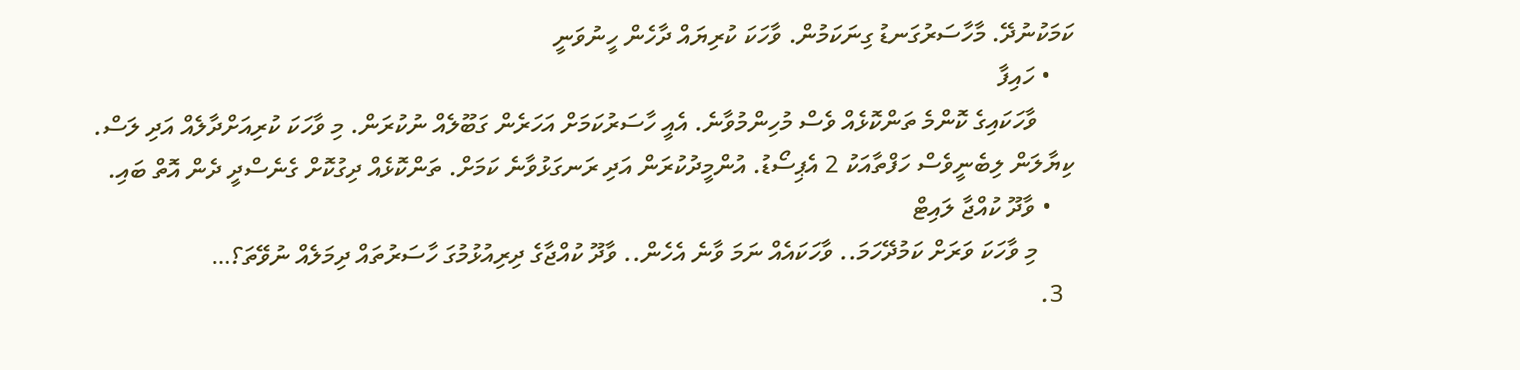ކަމަކުނުދޭ. މާހާސަރުގަނޑު ގިނަކަމުން. ވާހަކަ ކުރިޔައް ދާހެން ހީނުވަނީ
    • ހައިފާ
      ވާހަކައިގެ ކޮންމެ ތަންކޮޅެއް ވެސް މުހިންމުވާނެ. އެއީ ހާސަރުކަމަށް އަހަރެން ގަބޫލެއް ނުކުރަން. މި ވާހަކަ ކުރިއަށްދާލެއް އަދި ލަސް. ކިޔާލަން ލިބެނީވެސް ހަފްތާއަކު 2 އެޕިސޯޑު. އުންމީދުކުރަން އަދި ރަނގަޅުވާނެ ކަމަށް. ތަންކޮޅެއް ދިގުކޮށް ގެނެސްދީ ދެން އޮތް ބައި.
    • ވާދޫ ކުއްޖާ ލައިޓް
      މި ވާހަކަ ވަރަށް ކަމުދޭހަމަ.. ވާހަކައެއް ނަމަ ވާނެ އެހެން.. ވާދޫ ކުއްޖާގެ ދިރިއުޅުމުގަ ހާސަރުތައް ދިމަލެއް ނުވޭތަ؟…
  3.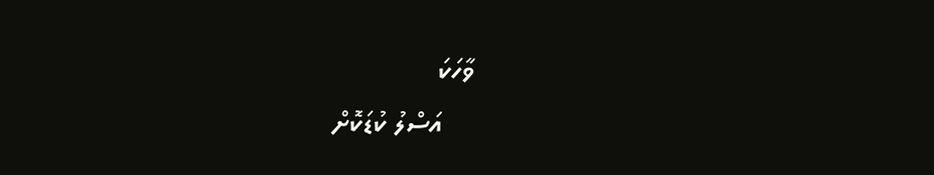ވާހަކަ
    އަސްލު ކުޑަކޮށް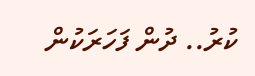ކުރު.. ދުން ފަހަރަކުން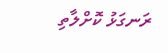ރަނގަޅު ކޮށްލާތި